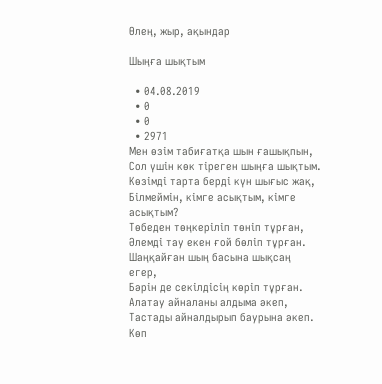Өлең, жыр, ақындар

Шыңға шықтым

  • 04.08.2019
  • 0
  • 0
  • 2971
Мен өзім табиғатқа шын ғашықпын,
Сол үшін көк тіреген шыңға шықтым.
Көзімді тарта берді күн шығыс жақ,
Білмеймін, кімге асықтым, кімге асықтым?
Төбеден төңкеріліп төніп тұрған,
Әлемді тау екен ғой бөліп тұрған.
Шаңқайған шың басына шықсаң егер,
Бәрін де секілдісің көріп тұрған.
Алатау айналаны алдыма әкеп,
Тастады айналдырып баурына әкеп.
Көп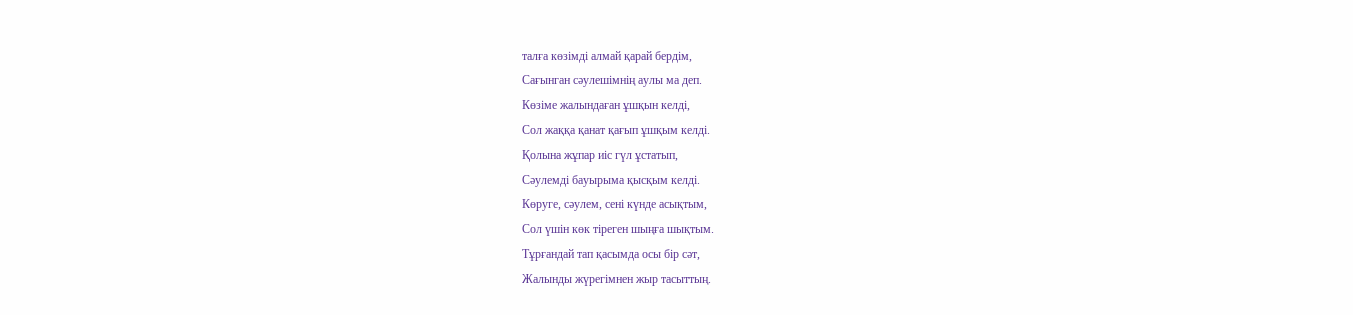талға көзімді алмай қарай бердім,
Сағынган сәулешімнің аулы ма деп.
Көзіме жалындаған ұшқын келді,
Сол жаққа қанат қағып ұшқым келді.
Қолына жұпар иіс гүл ұстатып,
Сәулемді бауырыма қысқым келді.
Көруге, сәулем, сені күнде асықтым,
Сол үшін көк тіреген шыңға шықтым.
Тұрғандай тап қасымда осы бір сәт,
Жалынды жүрегімнен жыр тасыттың.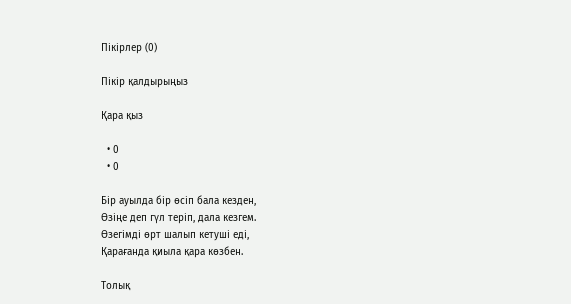Пікірлер (0)

Пікір қалдырыңыз

Қара қыз

  • 0
  • 0

Бір ауылда бір өсіп бала кезден,
Өзіңе деп гүл теріп, дала кезгем.
Өзегімді өрт шалып кетуші еді,
Қарағанда қиыла қара көзбен.

Толық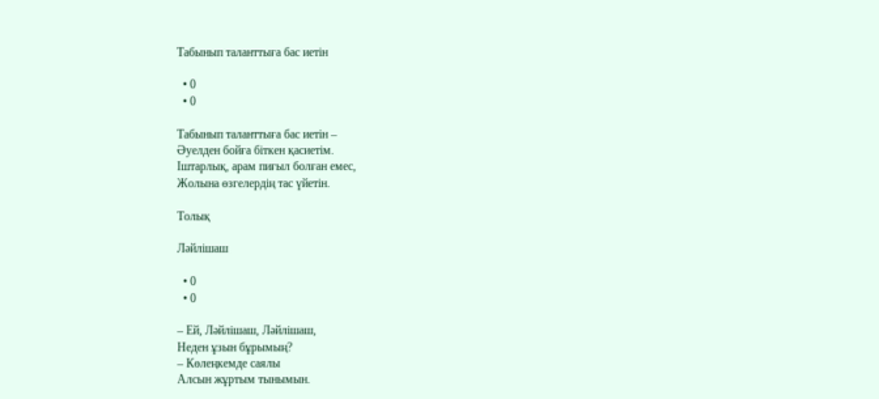Табынып таланттыға бас иетін

  • 0
  • 0

Табынып таланттыға бас иетін –
Әуелден бойға біткен қасиетім.
Іштарлық, арам пиғыл болған емес,
Жолына өзгелердің тас үйетін.

Толық

Ләйлішаш

  • 0
  • 0

– Ей, Ләйлішаш, Ләйлішаш,
Неден ұзын бұрымың?
– Көлеңкемде саялы
Алсын жұртым тынымын.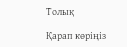Толық

Қарап көріңіз